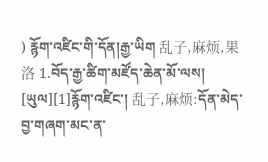) རྙོག་འཛིང་གི་དོན།རྒྱ་ཡིག 乱子,麻烦,果洛 1.བོད་རྒྱ་ཚིག་མཛོད་ཆེན་མོ་ལས། [ཡུལ][1]རྙོག་འཛིང་། 乱子,麻烦:དོན་མེད་བྱ་གཞག་མང་ན་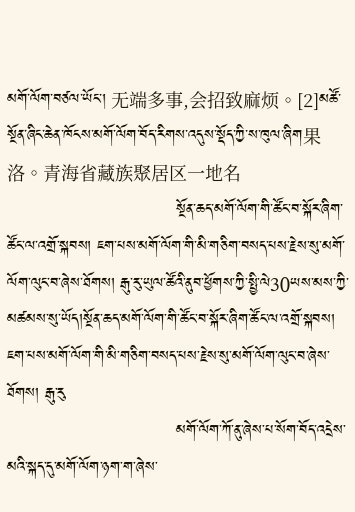མགོ་ལོག་བཙལ་ཡོང་། 无端多事,会招致麻烦。[2]མཚོ་སྔོན་ཞིང་ཆེན་ཁོངས་མགོ་ལོག་བོད་རིགས་འདུས་སྡོད་ཀྱི་ས་ཁུལ་ཞིག果洛。青海省藏族聚居区一地名
                                སྔོན་ཆད་མགོ་ལོག་གི་ཚོང་བ་སྐོར་ཞིག་ཚོང་ལ་འགྲོ་སྐབས། ཇག་པས་མགོ་ལོག་གི་མི་གཅིག་བསད་པས་རྗེས་སུ་མགོ་ལོག་ལུང་བ་ཞེས་ཐོགས། རྒུ་རུ་ཡུལ་ཚོའི་ནུབ་ཕྱོགས་ཀྱི་སྤྱི་ལེ30ཡས་མས་ཀྱི་མཚམས་སུ་ཡོད།སྔོན་ཆད་མགོ་ལོག་གི་ཚོང་བ་སྐོར་ཞིག་ཚོང་ལ་འགྲོ་སྐབས། ཇག་པས་མགོ་ལོག་གི་མི་གཅིག་བསད་པས་རྗེས་སུ་མགོ་ལོག་ལུང་བ་ཞེས་ཐོགས། རྒུ་རུ
                                མགོ་ལོག་ཀོ་ནུ་ཞེས་པ་སོག་བོད་འདྲེས་མའི་སྐད་དུ་མགོ་ལོག་ཉག་ག་ཞེས་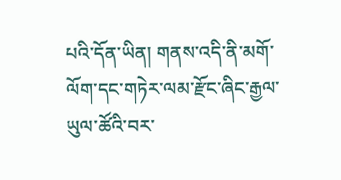པའི་དོན་ཡིན། གནས་འདི་ནི་མགོ་ལོག་དང་གཏེར་ལམ་རྫོང་ཞིང་རྒྱལ་ཡུལ་ཚོའི་བར་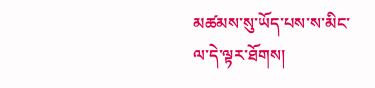མཚམས་སུ་ཡོད་པས་ས་མིང་ལ་དེ་ལྟར་ཐོགས།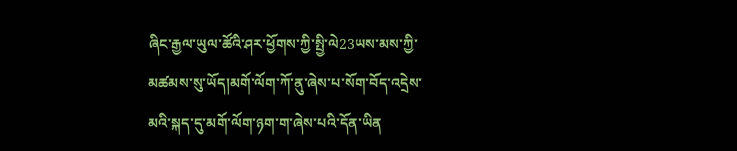ཞིང་རྒྱལ་ཡུལ་ཚོའི་ཤར་ཕྱོགས་ཀྱི་སྤྱི་ལེ23ཡས་མས་ཀྱི་མཚམས་སུ་ཡོད།མགོ་ལོག་ཀོ་ནུ་ཞེས་པ་སོག་བོད་འདྲེས་མའི་སྐད་དུ་མགོ་ལོག་ཉག་ག་ཞེས་པའི་དོན་ཡིན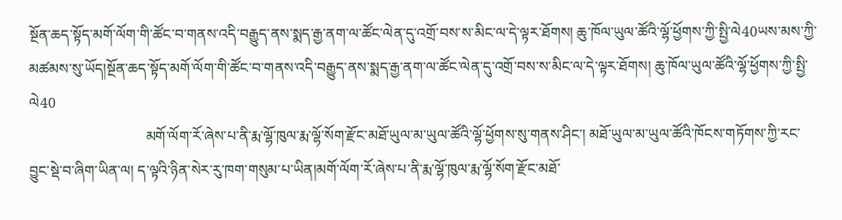སྔོན་ཆད་སྟོད་མགོ་ལོག་གི་ཚོང་བ་གནས་འདི་བརྒྱུད་ནས་སྨད་རྒྱ་ནག་ལ་ཚོང་ལེན་དུ་འགྲོ་བས་ས་མིང་ལ་དེ་ལྟར་ཐོགས། ཆུ་ཁོལ་ཡུལ་ཚོའི་ལྷོ་ཕྱོགས་ཀྱི་སྤྱི་ལེ40ཡས་མས་ཀྱི་མཚམས་སུ་ཡོད།སྔོན་ཆད་སྟོད་མགོ་ལོག་གི་ཚོང་བ་གནས་འདི་བརྒྱུད་ནས་སྨད་རྒྱ་ནག་ལ་ཚོང་ལེན་དུ་འགྲོ་བས་ས་མིང་ལ་དེ་ལྟར་ཐོགས། ཆུ་ཁོལ་ཡུལ་ཚོའི་ལྷོ་ཕྱོགས་ཀྱི་སྤྱི་ལེ40
                                མགོ་ལོག་རོ་ཞེས་པ་ནི་རྨ་ལྷོ་ཁུལ་རྨ་ལྷོ་སོག་རྫོང་མཐོ་ཡུལ་མ་ཡུལ་ཚོའི་ལྷོ་ཕྱོགས་སུ་གནས་ཤིང་། མཐོ་ཡུལ་མ་ཡུལ་ཚོའི་ཁོངས་གཏོགས་ཀྱི་རང་བྱུང་སྡེ་བ་ཞིག་ཡིན་ལ། ད་ལྟའི་ཉིན་སེར་རུ་ཁག་གསུམ་པ་ཡིན།མགོ་ལོག་རོ་ཞེས་པ་ནི་རྨ་ལྷོ་ཁུལ་རྨ་ལྷོ་སོག་རྫོང་མཐོ་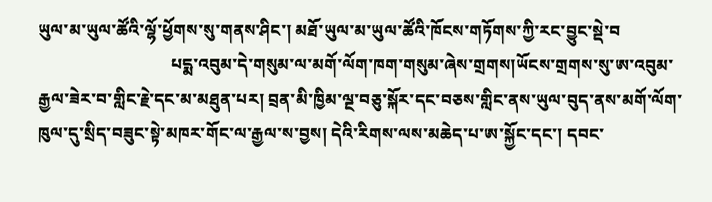ཡུལ་མ་ཡུལ་ཚོའི་ལྷོ་ཕྱོགས་སུ་གནས་ཤིང་། མཐོ་ཡུལ་མ་ཡུལ་ཚོའི་ཁོངས་གཏོགས་ཀྱི་རང་བྱུང་སྡེ་བ
                                པདྨ་འབུམ་དེ་གསུམ་ལ་མགོ་ལོག་ཁག་གསུམ་ཞེས་གྲགས།ཡོངས་གྲགས་སུ་ཨ་འབུམ་རྒྱལ་ཟེར་བ་གླིང་རྗེ་དང་མ་མཐུན་པར། བྲན་མི་ཁྱིམ་ལྔ་བཅུ་སྐོར་དང་བཅས་གླིང་ནས་ཡུལ་བུད་ནས་མགོ་ལོག་ཁུལ་དུ་སྲིད་བཟུང་སྟེ་མཁར་གོང་ལ་རྒྱལ་ས་བྱས། དེའི་རིགས་ལས་མཆེད་པ་ཨ་སྐྱོང་དང་། དབང་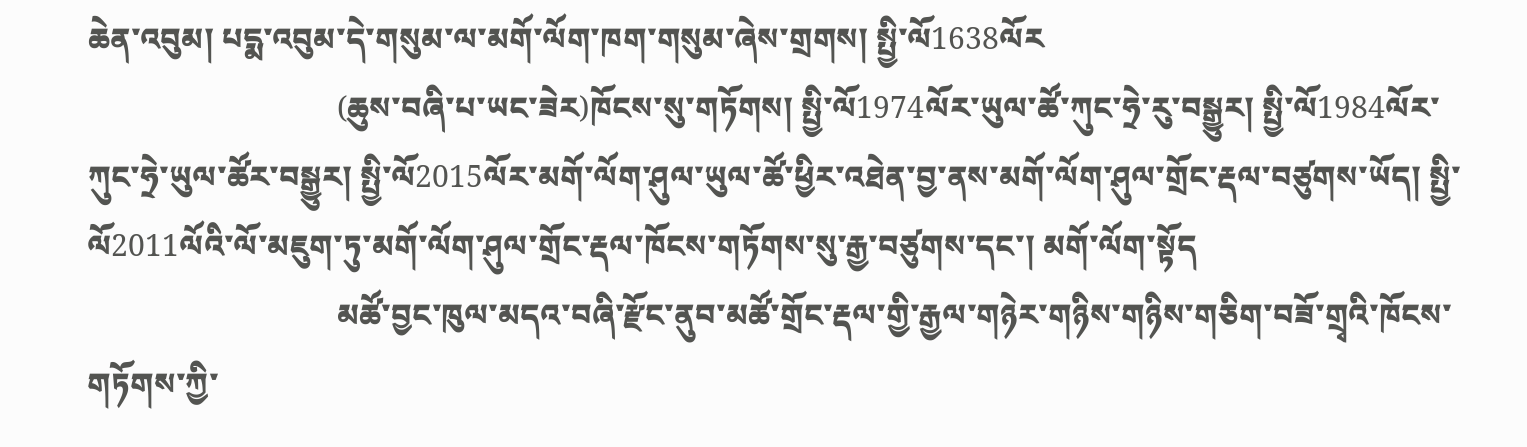ཆེན་འབུམ། པདྨ་འབུམ་དེ་གསུམ་ལ་མགོ་ལོག་ཁག་གསུམ་ཞེས་གྲགས། སྤྱི་ལོ1638ལོར
                                (ཆུས་བཞི་པ་ཡང་ཟེར)ཁོངས་སུ་གཏོགས། སྤྱི་ལོ1974ལོར་ཡུལ་ཚོ་ཀུང་ཧྲེ་རུ་བསྒྱུར། སྤྱི་ལོ1984ལོར་ཀུང་ཧྲེ་ཡུལ་ཚོར་བསྒྱུར། སྤྱི་ལོ2015ལོར་མགོ་ལོག་ཤུལ་ཡུལ་ཚོ་ཕྱིར་འཐེན་བྱ་ནས་མགོ་ལོག་ཤུལ་གྲོང་རྡལ་བཙུགས་ཡོད། སྤྱི་ལོ2011ལོའི་ལོ་མཇུག་ཏུ་མགོ་ལོག་ཤུལ་གྲོང་རྡལ་ཁོངས་གཏོགས་སུ་རྒྱ་བཙུགས་དང་། མགོ་ལོག་སྟོད
                                མཚོ་བྱང་ཁུལ་མདའ་བཞི་རྫོང་ནུབ་མཚོ་གྲོང་རྡལ་གྱི་རྒྱལ་གཉེར་གཉིས་གཉིས་གཅིག་བཟོ་གྲྭའི་ཁོངས་གཏོགས་ཀྱི་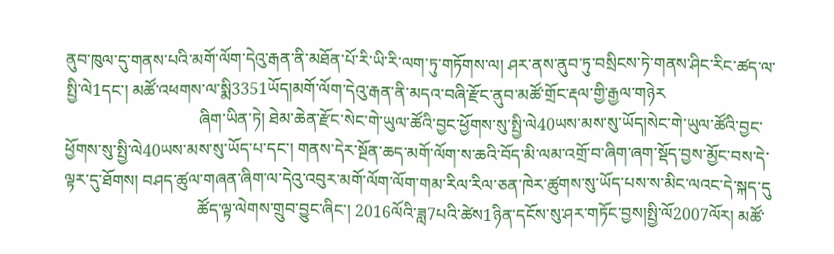ནུབ་ཁུལ་དུ་གནས་པའི་མགོ་ལོག་དེའུ་རྒན་ནི་མཐོན་པོ་རི་ཡི་རི་ལག་ཏུ་གཏོགས་ལ། ཤར་ནས་ནུབ་ཏུ་བསྲིངས་ཏེ་གནས་ཤིང་རིང་ཚད་ལ་སྤྱི་ལེ1དང་། མཚོ་འཕགས་ལ་སྨི3351ཡོད།མགོ་ལོག་དེའུ་རྒན་ནི་མདའ་བཞི་རྫོང་ནུབ་མཚོ་གྲོང་རྡལ་གྱི་རྒྱལ་གཉེར
                                ཞིག་ཡིན་ཏེ། ཐེམ་ཆེན་རྫོང་སེང་གེ་ཡུལ་ཚོའི་བྱང་ཕྱོགས་སུ་སྤྱི་ལེ40ཡས་མས་སུ་ཡོད།སེང་གེ་ཡུལ་ཚོའི་བྱང་ཕྱོགས་སུ་སྤྱི་ལེ40ཡས་མས་སུ་ཡོད་པ་དང་། གནས་དེར་སྔོན་ཆད་མགོ་ལོག་ས་ཆའི་བོད་མི་ལམ་འགྲོ་བ་ཞིག་ཞག་སྡོད་བྱས་མྱོང་བས་དེ་ལྟར་དུ་ཐོགས། བཤད་ཚུལ་གཞན་ཞིག་ལ་དེའུ་འབུར་མགོ་ལོག་ལོག་གམ་རིལ་རིལ་ཅན་ཁེར་ཚུགས་སུ་ཡོད་པས་ས་མིང་ལའང་དེ་སྐད་དུ
                                ཚོད་ལྟ་ལེགས་གྲུབ་བྱུང་ཞིང་། 2016ལོའི་ཟླ7པའི་ཚེས1ཉིན་དངོས་སུ་ཤར་གཏོང་བྱས།སྤྱི་ལོ2007ལོར། མཚོ་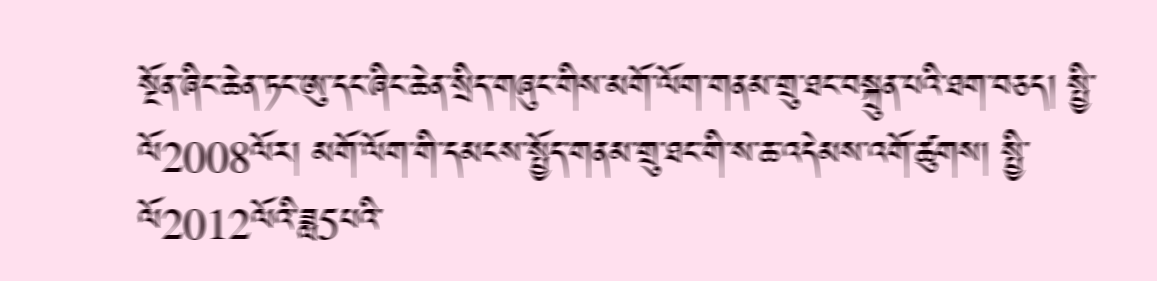སྔོན་ཞིང་ཆེན་ཏང་ཨུ་དང་ཞིང་ཆེན་སྲིད་གཞུང་གིས་མགོ་ལོག་གནམ་གྲུ་ཐང་བསྐྲུན་པའི་ཐག་བཅད། སྤྱི་ལོ2008ལོར། མགོ་ལོག་གི་དམངས་སྤྱོད་གནམ་གྲུ་ཐང་གི་ས་ཆ་འདེམས་འགོ་ཚུགས། སྤྱི་ལོ2012ལོའི་ཟླ5པའི་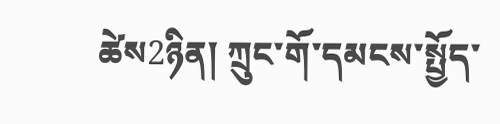ཚེས2ཉིན། ཀྲུང་གོ་དམངས་སྤྱོད་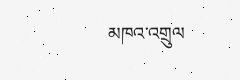མཁའ་འགྲུལ